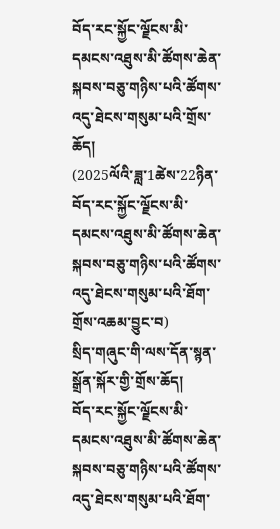བོད་རང་སྐྱོང་ལྗོངས་མི་དམངས་འཐུས་མི་ཚོགས་ཆེན་སྐབས་བཅུ་གཉིས་པའི་ཚོགས་འདུ་ཐེངས་གསུམ་པའི་གྲོས་ཆོད།
(2025ལོའི་ཟླ་1ཚེས་22ཉིན་བོད་རང་སྐྱོང་ལྗོངས་མི་དམངས་འཐུས་མི་ཚོགས་ཆེན་སྐབས་བཅུ་གཉིས་པའི་ཚོགས་འདུ་ཐེངས་གསུམ་པའི་ཐོག་གྲོས་འཆམ་བྱུང་བ)
སྲིད་གཞུང་གི་ལས་དོན་སྙན་སྒྲོན་སྐོར་གྱི་གྲོས་ཆོད།
བོད་རང་སྐྱོང་ལྗོངས་མི་དམངས་འཐུས་མི་ཚོགས་ཆེན་སྐབས་བཅུ་གཉིས་པའི་ཚོགས་འདུ་ཐེངས་གསུམ་པའི་ཐོག་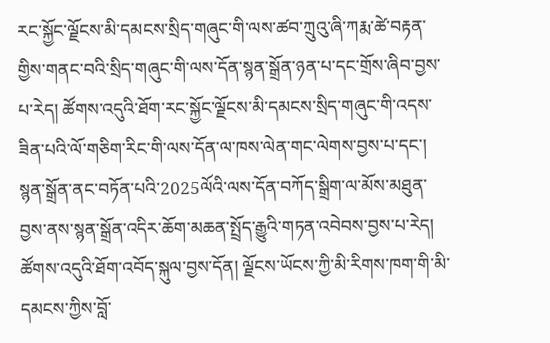རང་སྐྱོང་ལྗོངས་མི་དམངས་སྲིད་གཞུང་གི་ལས་ཚབ་ཀྲུའུ་ཞི་ཀརྨ་ཚེ་བརྟན་གྱིས་གནང་བའི་སྲིད་གཞུང་གི་ལས་དོན་སྙན་སྒྲོན་ཉན་པ་དང་གྲོས་ཞིབ་བྱས་པ་རེད། ཚོགས་འདུའི་ཐོག་རང་སྐྱོང་ལྗོངས་མི་དམངས་སྲིད་གཞུང་གི་འདས་ཟིན་པའི་ལོ་གཅིག་རིང་གི་ལས་དོན་ལ་ཁས་ལེན་གང་ལེགས་བྱས་པ་དང་། སྙན་སྒྲོན་ནང་བཏོན་པའི་2025ལོའི་ལས་དོན་བཀོད་སྒྲིག་ལ་མོས་མཐུན་བྱས་ནས་སྙན་སྒྲོན་འདིར་ཆོག་མཆན་སྤྲོད་རྒྱུའི་གཏན་འབེབས་བྱས་པ་རེད།
ཚོགས་འདུའི་ཐོག་འབོད་སྐུལ་བྱས་དོན། ལྗོངས་ཡོངས་ཀྱི་མི་རིགས་ཁག་གི་མི་དམངས་ཀྱིས་བློ་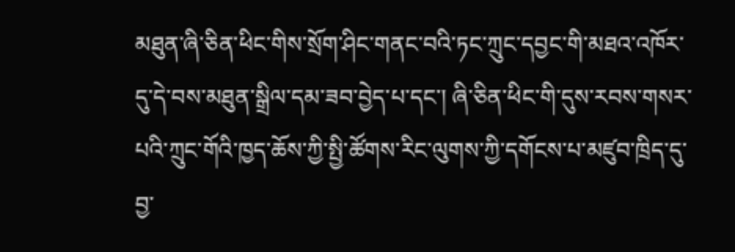མཐུན་ཞི་ཅིན་ཕིང་གིས་སྲོག་ཤིང་གནང་བའི་ཏང་ཀྲུང་དབྱང་གི་མཐའ་འཁོར་དུ་དེ་བས་མཐུན་སྒྲིལ་དམ་ཟབ་བྱེད་པ་དང་། ཞི་ཅིན་ཕིང་གི་དུས་རབས་གསར་པའི་ཀྲུང་གོའི་ཁྱད་ཆོས་ཀྱི་སྤྱི་ཚོགས་རིང་ལུགས་ཀྱི་དགོངས་པ་མཛུབ་ཁྲིད་དུ་བྱ་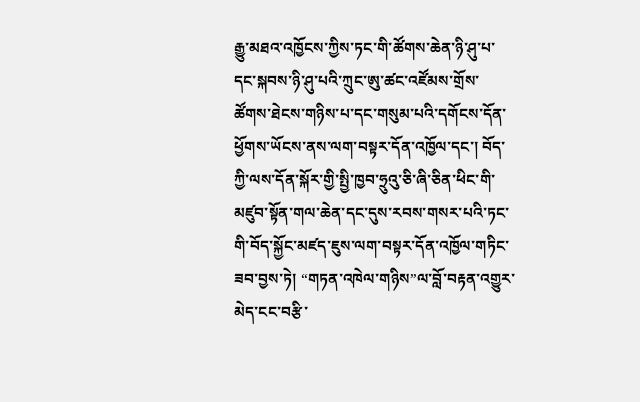རྒྱུ་མཐའ་འཁྱོངས་ཀྱིས་ཏང་གི་ཚོགས་ཆེན་ཉི་ཤུ་པ་དང་སྐབས་ཉི་ཤུ་པའི་ཀྲུང་ཨུ་ཚང་འཛོམས་གྲོས་ཚོགས་ཐེངས་གཉིས་པ་དང་གསུམ་པའི་དགོངས་དོན་ཕྱོགས་ཡོངས་ནས་ལག་བསྟར་དོན་འཁྱོལ་དང་། བོད་ཀྱི་ལས་དོན་སྐོར་གྱི་སྤྱི་ཁྱབ་ཧྲུའུ་ཅི་ཞི་ཅིན་ཕིང་གི་མཛུབ་སྟོན་གལ་ཆེན་དང་དུས་རབས་གསར་པའི་ཏང་གི་བོད་སྐྱོང་མཛད་ཇུས་ལག་བསྟར་དོན་འཁྱོལ་གཏིང་ཟབ་བྱས་ཏེ། “གཏན་འཁེལ་གཉིས”ལ་བློ་བརྟན་འགྱུར་མེད་ངང་བརྩི་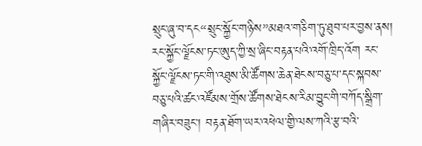སྲུང་ཞུ་བ་དང“སྲུང་སྐྱོང་གཉིས”མཐའ་གཅིག་ཏུ་ཐུབ་པར་བྱས་ནས། རང་སྐྱོང་ལྗོངས་ཏང་ཨུད་ཀྱི་སྲ་ཞིང་བརྟན་པའི་འགོ་ཁྲིད་འོག རང་སྐྱོང་ལྗོངས་ཏང་གི་འཐུས་མི་ཚོགས་ཆེན་ཐེངས་བཅུ་པ་དང་སྐབས་བཅུ་པའི་ཚང་འཛོམས་གྲོས་ཚོགས་ཐེངས་རིམ་བྱུང་གི་བཀོད་སྒྲིག་གཞིར་བཟུང་། བརྟན་ཐོག་ཡར་འཕེལ་གྱི་ལས་ཀའི་རྩ་བའི་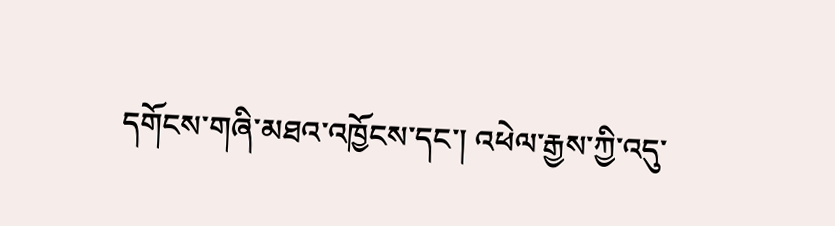དགོངས་གཞི་མཐའ་འཁྱོངས་དང་། འཕེལ་རྒྱས་ཀྱི་འདུ་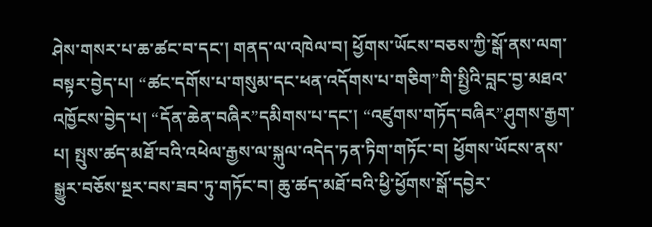ཤེས་གསར་པ་ཆ་ཚང་བ་དང་། གནད་ལ་འཁེལ་བ། ཕྱོགས་ཡོངས་བཅས་ཀྱི་སྒོ་ནས་ལག་བསྟར་བྱེད་པ། “ཚང་དགོས་པ་གསུམ་དང་ཕན་འདོགས་པ་གཅིག”གི་སྤྱིའི་བླང་བྱ་མཐའ་འཁྱོངས་བྱེད་པ། “དོན་ཆེན་བཞིར”དམིགས་པ་དང་། “འཛུགས་གཏོད་བཞིར”ཤུགས་རྒྱག་པ། སྤུས་ཚད་མཐོ་བའི་འཕེལ་རྒྱས་ལ་སྐུལ་འདེད་ཏན་ཏིག་གཏོང་བ། ཕྱོགས་ཡོངས་ནས་སྒྱུར་བཅོས་སྔར་བས་ཟབ་ཏུ་གཏོང་བ། ཆུ་ཚད་མཐོ་བའི་ཕྱི་ཕྱོགས་སྒོ་དབྱེར་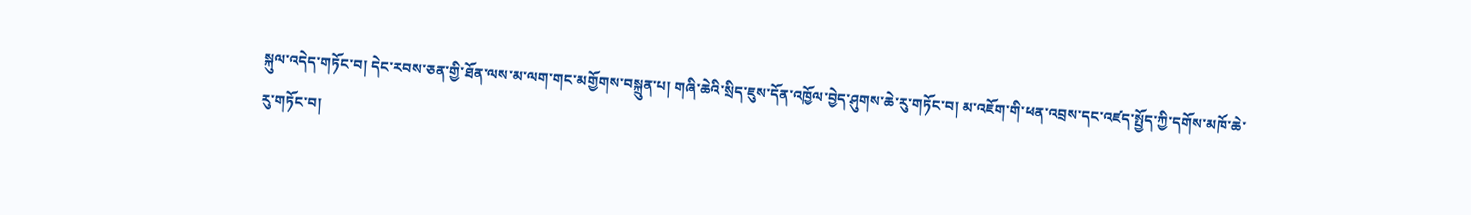སྐུལ་འདེད་གཏོང་བ། དེང་རབས་ཅན་གྱི་ཐོན་ལས་མ་ལག་གང་མགྱོགས་བསྐྲུན་པ། གཞི་ཆེའི་སྲིད་ཇུས་དོན་འཁྱོལ་བྱེད་ཤུགས་ཆེ་རུ་གཏོང་བ། མ་འཇོག་གི་ཕན་འབྲས་དང་འཛད་སྤྱོད་ཀྱི་དགོས་མཁོ་ཆེ་རུ་གཏོང་བ།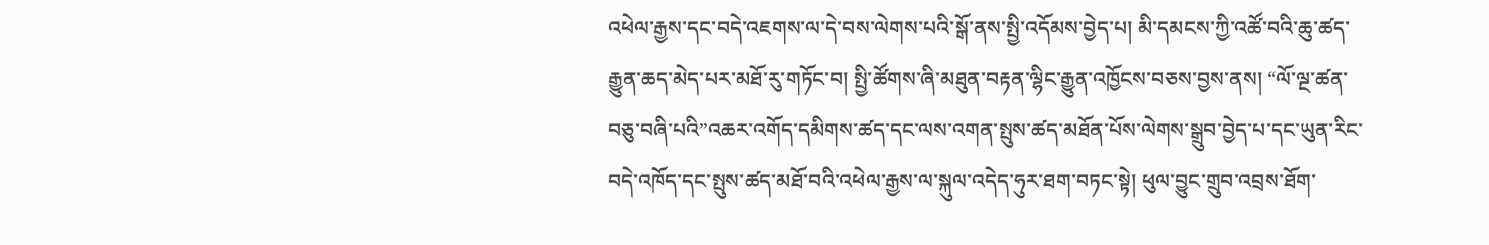འཕེལ་རྒྱས་དང་བདེ་འཇགས་ལ་དེ་བས་ལེགས་པའི་སྒོ་ནས་སྤྱི་འདོམས་བྱེད་པ། མི་དམངས་ཀྱི་འཚོ་བའི་ཆུ་ཚད་རྒྱུན་ཆད་མེད་པར་མཐོ་རུ་གཏོང་བ། སྤྱི་ཚོགས་ཞི་མཐུན་བརྟན་ལྷིང་རྒྱུན་འཁྱོངས་བཅས་བྱས་ནས། “ལོ་ལྔ་ཚན་བཅུ་བཞི་པའི”འཆར་འགོད་དམིགས་ཚད་དང་ལས་འགན་སྤུས་ཚད་མཐོན་པོས་ལེགས་སྒྲུབ་བྱེད་པ་དང་ཡུན་རིང་བདེ་འཁོད་དང་སྤུས་ཚད་མཐོ་བའི་འཕེལ་རྒྱས་ལ་སྐུལ་འདེད་ཧུར་ཐག་བཏང་སྟེ། ཕུལ་བྱུང་གྲུབ་འབྲས་ཐོག་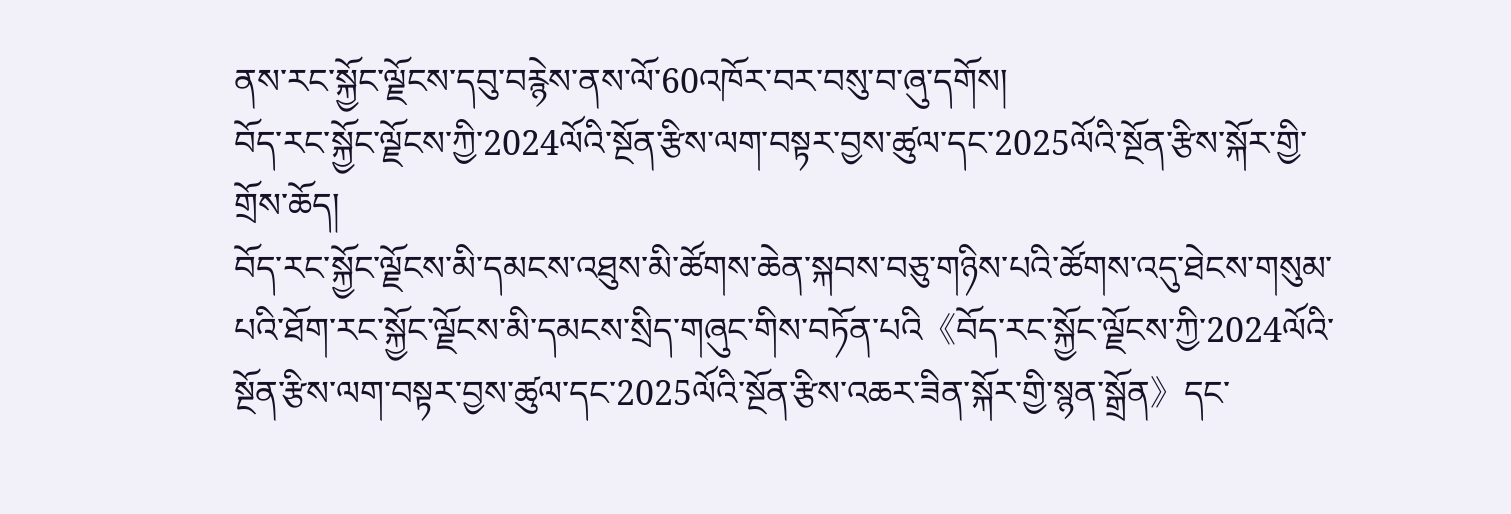ནས་རང་སྐྱོང་ལྗོངས་དབུ་བརྙེས་ནས་ལོ་60འཁོར་བར་བསུ་བ་ཞུ་དགོས།
བོད་རང་སྐྱོང་ལྗོངས་ཀྱི་2024ལོའི་སྔོན་རྩིས་ལག་བསྟར་བྱས་ཚུལ་དང་2025ལོའི་སྔོན་རྩིས་སྐོར་གྱི་གྲོས་ཆོད།
བོད་རང་སྐྱོང་ལྗོངས་མི་དམངས་འཐུས་མི་ཚོགས་ཆེན་སྐབས་བཅུ་གཉིས་པའི་ཚོགས་འདུ་ཐེངས་གསུམ་པའི་ཐོག་རང་སྐྱོང་ལྗོངས་མི་དམངས་སྲིད་གཞུང་གིས་བཏོན་པའི《བོད་རང་སྐྱོང་ལྗོངས་ཀྱི་2024ལོའི་སྔོན་རྩིས་ལག་བསྟར་བྱས་ཚུལ་དང་2025ལོའི་སྔོན་རྩིས་འཆར་ཟིན་སྐོར་གྱི་སྙན་སྒྲོན》དང་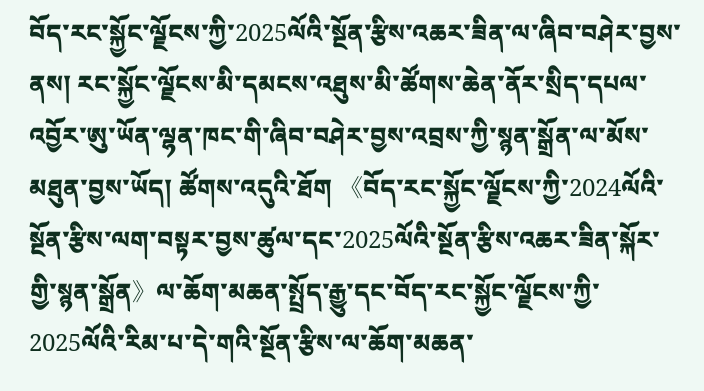བོད་རང་སྐྱོང་ལྗོངས་ཀྱི་2025ལོའི་སྔོན་རྩིས་འཆར་ཟིན་ལ་ཞིབ་བཤེར་བྱས་ནས། རང་སྐྱོང་ལྗོངས་མི་དམངས་འཐུས་མི་ཚོགས་ཆེན་ནོར་སྲིད་དཔལ་འབྱོར་ཨུ་ཡོན་ལྷན་ཁང་གི་ཞིབ་བཤེར་བྱས་འབྲས་ཀྱི་སྙན་སྒྲོན་ལ་མོས་མཐུན་བྱས་ཡོད། ཚོགས་འདུའི་ཐོག 《བོད་རང་སྐྱོང་ལྗོངས་ཀྱི་2024ལོའི་སྔོན་རྩིས་ལག་བསྟར་བྱས་ཚུལ་དང་2025ལོའི་སྔོན་རྩིས་འཆར་ཟིན་སྐོར་གྱི་སྙན་སྒྲོན》ལ་ཆོག་མཆན་སྤྲོད་རྒྱུ་དང་བོད་རང་སྐྱོང་ལྗོངས་ཀྱི་2025ལོའི་རིམ་པ་དེ་གའི་སྔོན་རྩིས་ལ་ཆོག་མཆན་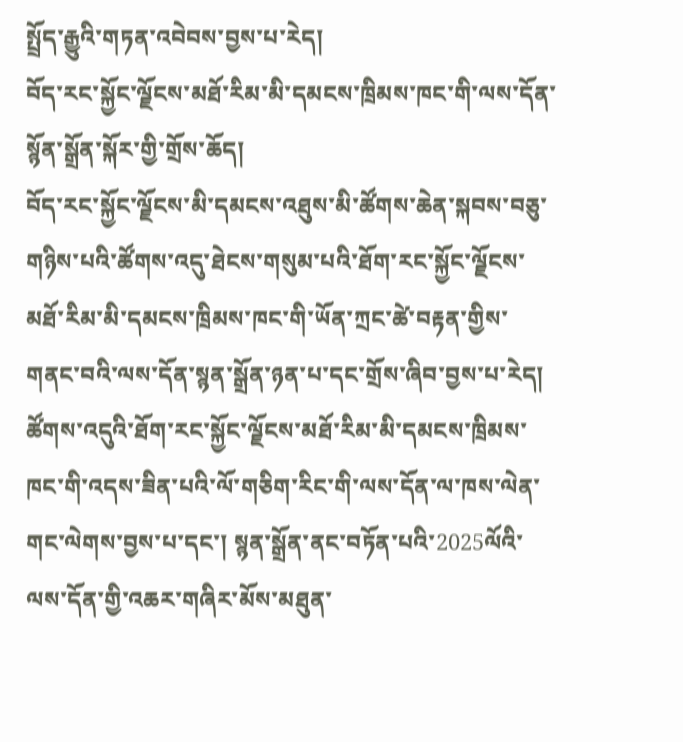སྤྲོད་རྒྱུའི་གཏན་འབེབས་བྱས་པ་རེད།
བོད་རང་སྐྱོང་ལྗོངས་མཐོ་རིམ་མི་དམངས་ཁྲིམས་ཁང་གི་ལས་དོན་སྙོན་སྒྲོན་སྐོར་གྱི་གྲོས་ཆོད།
བོད་རང་སྐྱོང་ལྗོངས་མི་དམངས་འཐུས་མི་ཚོགས་ཆེན་སྐབས་བཅུ་གཉིས་པའི་ཚོགས་འདུ་ཐེངས་གསུམ་པའི་ཐོག་རང་སྐྱོང་ལྗོངས་མཐོ་རིམ་མི་དམངས་ཁྲིམས་ཁང་གི་ཡོན་ཀྲང་ཚེ་བརྟན་གྱིས་གནང་བའི་ལས་དོན་སྙན་སྒྲོན་ཉན་པ་དང་གྲོས་ཞིབ་བྱས་པ་རེད། ཚོགས་འདུའི་ཐོག་རང་སྐྱོང་ལྗོངས་མཐོ་རིམ་མི་དམངས་ཁྲིམས་ཁང་གི་འདས་ཟིན་པའི་ལོ་གཅིག་རིང་གི་ལས་དོན་ལ་ཁས་ལེན་གང་ལེགས་བྱས་པ་དང་། སྙན་སྒྲོན་ནང་བཏོན་པའི་2025ལོའི་ལས་དོན་གྱི་འཆར་གཞིར་མོས་མཐུན་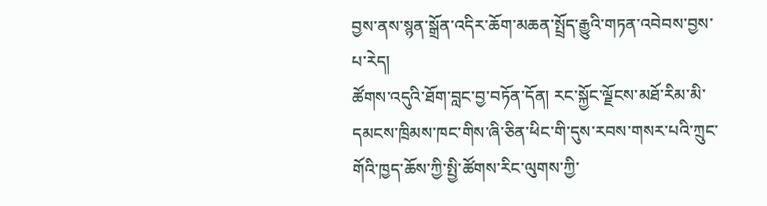བྱས་ནས་སྙན་སྒྲོན་འདིར་ཆོག་མཆན་སྤྲོད་རྒྱུའི་གཏན་འབེབས་བྱས་པ་རེད།
ཚོགས་འདུའི་ཐོག་བླང་བྱ་བཏོན་དོན། རང་སྐྱོང་ལྗོངས་མཐོ་རིམ་མི་དམངས་ཁྲིམས་ཁང་གིས་ཞི་ཅིན་ཕིང་གི་དུས་རབས་གསར་པའི་ཀྲུང་གོའི་ཁྱད་ཆོས་ཀྱི་སྤྱི་ཚོགས་རིང་ལུགས་ཀྱི་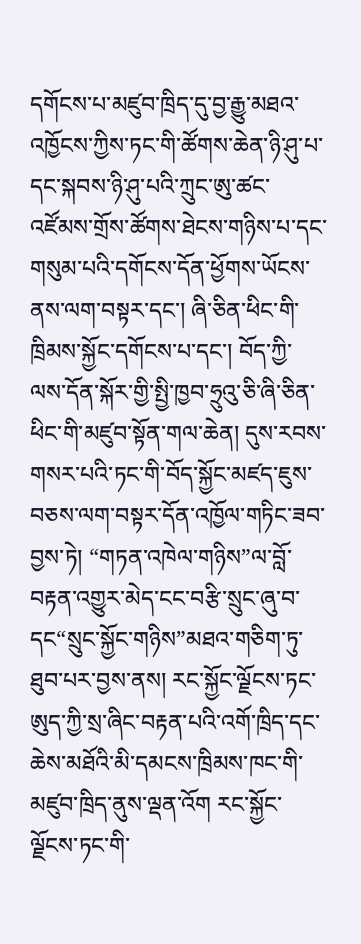དགོངས་པ་མཛུབ་ཁྲིད་དུ་བྱ་རྒྱུ་མཐའ་འཁྱོངས་ཀྱིས་ཏང་གི་ཚོགས་ཆེན་ཉི་ཤུ་པ་དང་སྐབས་ཉི་ཤུ་པའི་ཀྲུང་ཨུ་ཚང་འཛོམས་གྲོས་ཚོགས་ཐེངས་གཉིས་པ་དང་གསུམ་པའི་དགོངས་དོན་ཕྱོགས་ཡོངས་ནས་ལག་བསྟར་དང་། ཞི་ཅིན་ཕིང་གི་ཁྲིམས་སྐྱོང་དགོངས་པ་དང་། བོད་ཀྱི་ལས་དོན་སྐོར་གྱི་སྤྱི་ཁྱབ་ཧྲུའུ་ཅི་ཞི་ཅིན་ཕིང་གི་མཛུབ་སྟོན་གལ་ཆེན། དུས་རབས་གསར་པའི་ཏང་གི་བོད་སྐྱོང་མཛད་ཇུས་བཅས་ལག་བསྟར་དོན་འཁྱོལ་གཏིང་ཟབ་བྱས་ཏེ། “གཏན་འཁེལ་གཉིས”ལ་བློ་བརྟན་འགྱུར་མེད་ངང་བརྩི་སྲུང་ཞུ་བ་དང“སྲུང་སྐྱོང་གཉིས”མཐའ་གཅིག་ཏུ་ཐུབ་པར་བྱས་ནས། རང་སྐྱོང་ལྗོངས་ཏང་ཨུད་ཀྱི་སྲ་ཞིང་བརྟན་པའི་འགོ་ཁྲིད་དང་ཆེས་མཐོའི་མི་དམངས་ཁྲིམས་ཁང་གི་མཛུབ་ཁྲིད་ནུས་ལྡན་འོག རང་སྐྱོང་ལྗོངས་ཏང་གི་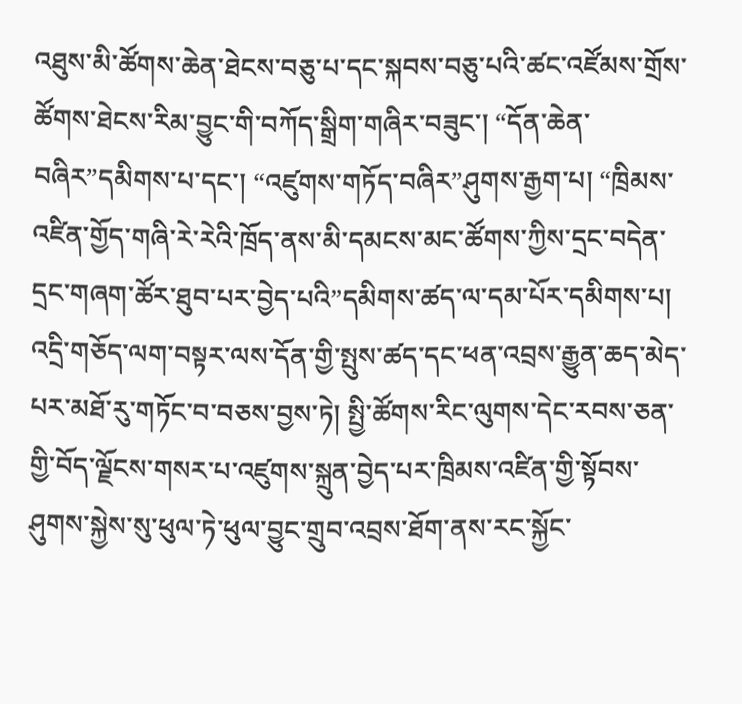འཐུས་མི་ཚོགས་ཆེན་ཐེངས་བཅུ་པ་དང་སྐབས་བཅུ་པའི་ཚང་འཛོམས་གྲོས་ཚོགས་ཐེངས་རིམ་བྱུང་གི་བཀོད་སྒྲིག་གཞིར་བཟུང་། “དོན་ཆེན་བཞིར”དམིགས་པ་དང་། “འཛུགས་གཏོད་བཞིར”ཤུགས་རྒྱག་པ། “ཁྲིམས་འཛིན་གྱོད་གཞི་རེ་རེའི་ཁྲོད་ནས་མི་དམངས་མང་ཚོགས་ཀྱིས་དྲང་བདེན་དྲང་གཞག་ཚོར་ཐུབ་པར་བྱེད་པའི”དམིགས་ཚད་ལ་དམ་པོར་དམིགས་པ། འདྲི་གཅོད་ལག་བསྟར་ལས་དོན་གྱི་སྤུས་ཚད་དང་ཕན་འབྲས་རྒྱུན་ཆད་མེད་པར་མཐོ་རུ་གཏོང་བ་བཅས་བྱས་ཏེ། སྤྱི་ཚོགས་རིང་ལུགས་དེང་རབས་ཅན་གྱི་བོད་ལྗོངས་གསར་པ་འཛུགས་སྐྲུན་བྱེད་པར་ཁྲིམས་འཛིན་གྱི་སྟོབས་ཤུགས་སྐྱེས་སུ་ཕུལ་ཏེ་ཕུལ་བྱུང་གྲུབ་འབྲས་ཐོག་ནས་རང་སྐྱོང་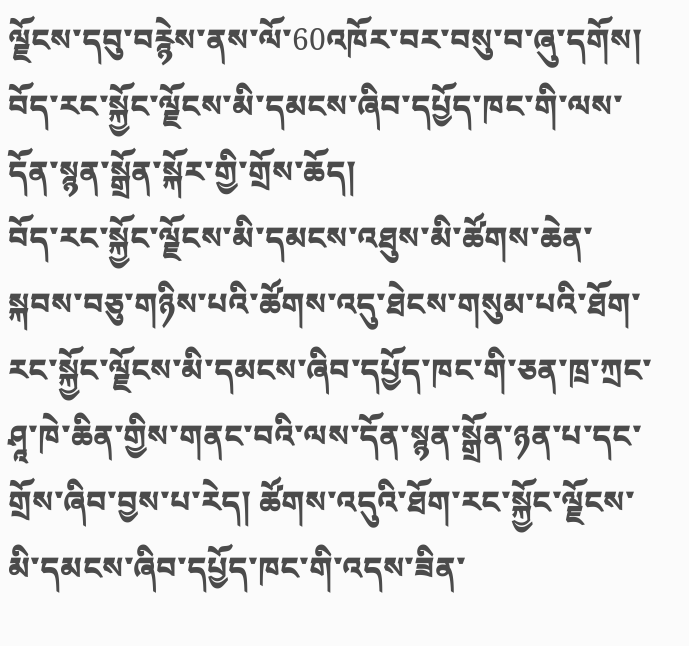ལྗོངས་དབུ་བརྙེས་ནས་ལོ་60འཁོར་བར་བསུ་བ་ཞུ་དགོས།
བོད་རང་སྐྱོང་ལྗོངས་མི་དམངས་ཞིབ་དཔྱོད་ཁང་གི་ལས་དོན་སྙན་སྒྲོན་སྐོར་གྱི་གྲོས་ཆོད།
བོད་རང་སྐྱོང་ལྗོངས་མི་དམངས་འཐུས་མི་ཚོགས་ཆེན་སྐབས་བཅུ་གཉིས་པའི་ཚོགས་འདུ་ཐེངས་གསུམ་པའི་ཐོག་རང་སྐྱོང་ལྗོངས་མི་དམངས་ཞིབ་དཔྱོད་ཁང་གི་ཅན་ཁྲ་ཀྲང་ཤཱ་ཁེ་ཆིན་གྱིས་གནང་བའི་ལས་དོན་སྙན་སྒྲོན་ཉན་པ་དང་གྲོས་ཞིབ་བྱས་པ་རེད། ཚོགས་འདུའི་ཐོག་རང་སྐྱོང་ལྗོངས་མི་དམངས་ཞིབ་དཔྱོད་ཁང་གི་འདས་ཟིན་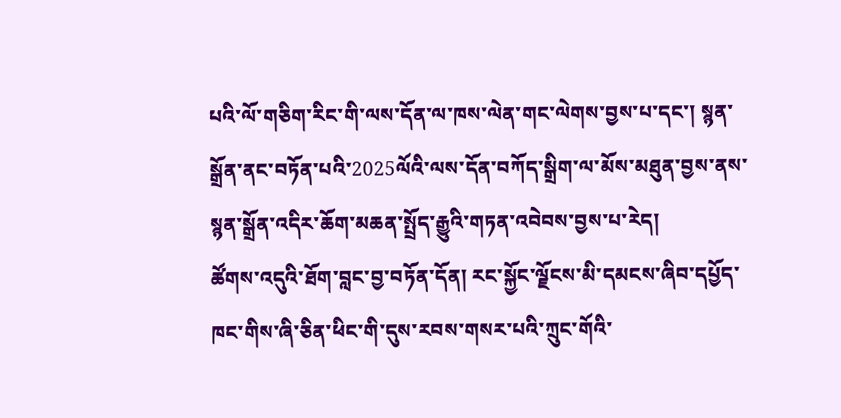པའི་ལོ་གཅིག་རིང་གི་ལས་དོན་ལ་ཁས་ལེན་གང་ལེགས་བྱས་པ་དང་། སྙན་སྒྲོན་ནང་བཏོན་པའི་2025ལོའི་ལས་དོན་བཀོད་སྒྲིག་ལ་མོས་མཐུན་བྱས་ནས་སྙན་སྒྲོན་འདིར་ཆོག་མཆན་སྤྲོད་རྒྱུའི་གཏན་འབེབས་བྱས་པ་རེད།
ཚོགས་འདུའི་ཐོག་བླང་བྱ་བཏོན་དོན། རང་སྐྱོང་ལྗོངས་མི་དམངས་ཞིབ་དཔྱོད་ཁང་གིས་ཞི་ཅིན་ཕིང་གི་དུས་རབས་གསར་པའི་ཀྲུང་གོའི་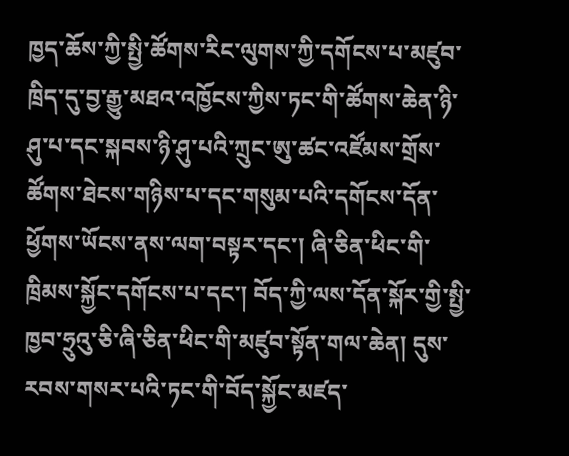ཁྱད་ཆོས་ཀྱི་སྤྱི་ཚོགས་རིང་ལུགས་ཀྱི་དགོངས་པ་མཛུབ་ཁྲིད་དུ་བྱ་རྒྱུ་མཐའ་འཁྱོངས་ཀྱིས་ཏང་གི་ཚོགས་ཆེན་ཉི་ཤུ་པ་དང་སྐབས་ཉི་ཤུ་པའི་ཀྲུང་ཨུ་ཚང་འཛོམས་གྲོས་ཚོགས་ཐེངས་གཉིས་པ་དང་གསུམ་པའི་དགོངས་དོན་ཕྱོགས་ཡོངས་ནས་ལག་བསྟར་དང་། ཞི་ཅིན་ཕིང་གི་ཁྲིམས་སྐྱོང་དགོངས་པ་དང་། བོད་ཀྱི་ལས་དོན་སྐོར་གྱི་སྤྱི་ཁྱབ་ཧྲུའུ་ཅི་ཞི་ཅིན་ཕིང་གི་མཛུབ་སྟོན་གལ་ཆེན། དུས་རབས་གསར་པའི་ཏང་གི་བོད་སྐྱོང་མཛད་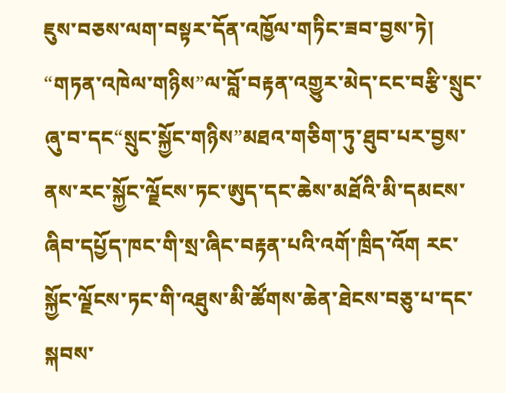ཇུས་བཅས་ལག་བསྟར་དོན་འཁྱོལ་གཏིང་ཟབ་བྱས་ཏེ། “གཏན་འཁེལ་གཉིས”ལ་བློ་བརྟན་འགྱུར་མེད་ངང་བརྩི་སྲུང་ཞུ་བ་དང“སྲུང་སྐྱོང་གཉིས”མཐའ་གཅིག་ཏུ་ཐུབ་པར་བྱས་ནས་རང་སྐྱོང་ལྗོངས་ཏང་ཨུད་དང་ཆེས་མཐོའི་མི་དམངས་ཞིབ་དཔྱོད་ཁང་གི་སྲ་ཞིང་བརྟན་པའི་འགོ་ཁྲིད་འོག རང་སྐྱོང་ལྗོངས་ཏང་གི་འཐུས་མི་ཚོགས་ཆེན་ཐེངས་བཅུ་པ་དང་སྐབས་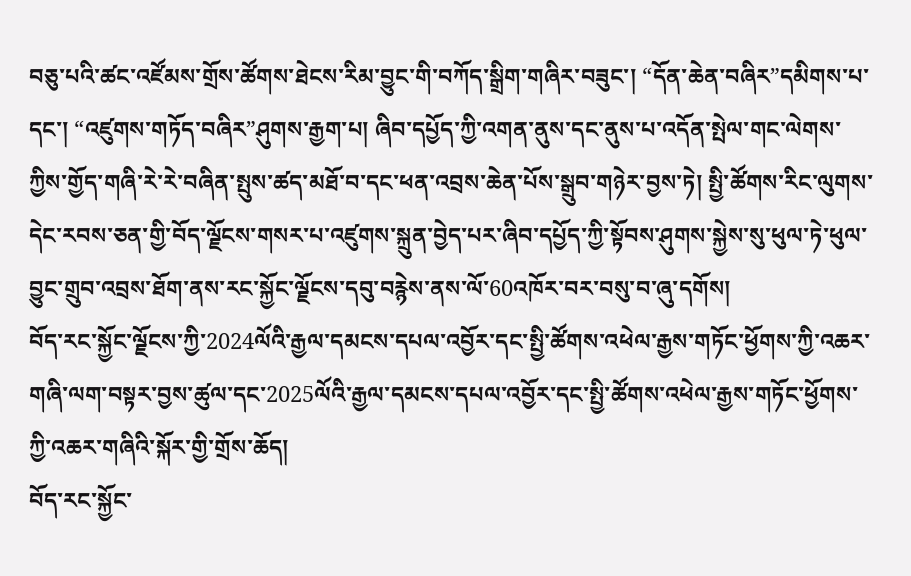བཅུ་པའི་ཚང་འཛོམས་གྲོས་ཚོགས་ཐེངས་རིམ་བྱུང་གི་བཀོད་སྒྲིག་གཞིར་བཟུང་། “དོན་ཆེན་བཞིར”དམིགས་པ་དང་། “འཛུགས་གཏོད་བཞིར”ཤུགས་རྒྱག་པ། ཞིབ་དཔྱོད་ཀྱི་འགན་ནུས་དང་ནུས་པ་འདོན་སྤེལ་གང་ལེགས་ཀྱིས་གྱོད་གཞི་རེ་རེ་བཞིན་སྤུས་ཚད་མཐོ་བ་དང་ཕན་འབྲས་ཆེན་པོས་སྒྲུབ་གཉེར་བྱས་ཏེ། སྤྱི་ཚོགས་རིང་ལུགས་དེང་རབས་ཅན་གྱི་བོད་ལྗོངས་གསར་པ་འཛུགས་སྐྲུན་བྱེད་པར་ཞིབ་དཔྱོད་ཀྱི་སྟོབས་ཤུགས་སྐྱེས་སུ་ཕུལ་ཏེ་ཕུལ་བྱུང་གྲུབ་འབྲས་ཐོག་ནས་རང་སྐྱོང་ལྗོངས་དབུ་བརྙེས་ནས་ལོ་60འཁོར་བར་བསུ་བ་ཞུ་དགོས།
བོད་རང་སྐྱོང་ལྗོངས་ཀྱི་2024ལོའི་རྒྱལ་དམངས་དཔལ་འབྱོར་དང་སྤྱི་ཚོགས་འཕེལ་རྒྱས་གཏོང་ཕྱོགས་ཀྱི་འཆར་གཞི་ལག་བསྟར་བྱས་ཚུལ་དང་2025ལོའི་རྒྱལ་དམངས་དཔལ་འབྱོར་དང་སྤྱི་ཚོགས་འཕེལ་རྒྱས་གཏོང་ཕྱོགས་ཀྱི་འཆར་གཞིའི་སྐོར་གྱི་གྲོས་ཆོད།
བོད་རང་སྐྱོང་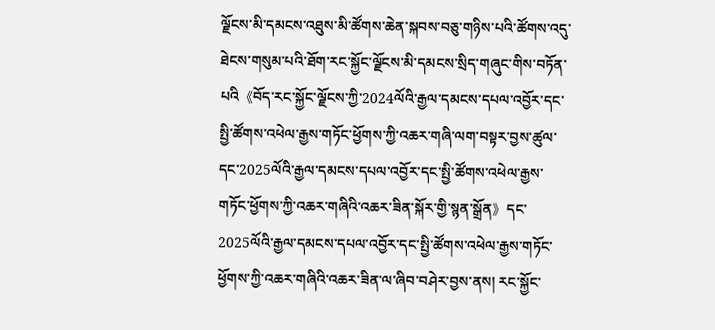ལྗོངས་མི་དམངས་འཐུས་མི་ཚོགས་ཆེན་སྐབས་བཅུ་གཉིས་པའི་ཚོགས་འདུ་ཐེངས་གསུམ་པའི་ཐོག་རང་སྐྱོང་ལྗོངས་མི་དམངས་སྲིད་གཞུང་གིས་བཏོན་པའི《བོད་རང་སྐྱོང་ལྗོངས་ཀྱི་2024ལོའི་རྒྱལ་དམངས་དཔལ་འབྱོར་དང་སྤྱི་ཚོགས་འཕེལ་རྒྱས་གཏོང་ཕྱོགས་ཀྱི་འཆར་གཞི་ལག་བསྟར་བྱས་ཚུལ་དང་2025ལོའི་རྒྱལ་དམངས་དཔལ་འབྱོར་དང་སྤྱི་ཚོགས་འཕེལ་རྒྱས་གཏོང་ཕྱོགས་ཀྱི་འཆར་གཞིའི་འཆར་ཟིན་སྐོར་གྱི་སྙན་སྒྲོན》དང་2025ལོའི་རྒྱལ་དམངས་དཔལ་འབྱོར་དང་སྤྱི་ཚོགས་འཕེལ་རྒྱས་གཏོང་ཕྱོགས་ཀྱི་འཆར་གཞིའི་འཆར་ཟིན་ལ་ཞིབ་བཤེར་བྱས་ནས། རང་སྐྱོང་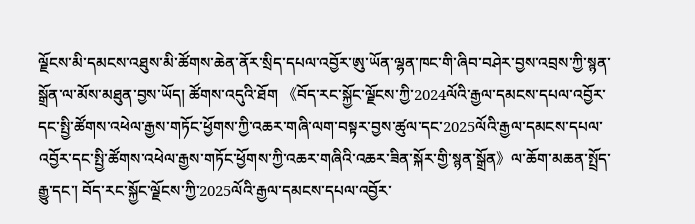ལྗོངས་མི་དམངས་འཐུས་མི་ཚོགས་ཆེན་ནོར་སྲིད་དཔལ་འབྱོར་ཨུ་ཡོན་ལྷན་ཁང་གི་ཞིབ་བཤེར་བྱས་འབྲས་ཀྱི་སྙན་སྒྲོན་ལ་མོས་མཐུན་བྱས་ཡོད། ཚོགས་འདུའི་ཐོག 《བོད་རང་སྐྱོང་ལྗོངས་ཀྱི་2024ལོའི་རྒྱལ་དམངས་དཔལ་འབྱོར་དང་སྤྱི་ཚོགས་འཕེལ་རྒྱས་གཏོང་ཕྱོགས་ཀྱི་འཆར་གཞི་ལག་བསྟར་བྱས་ཚུལ་དང་2025ལོའི་རྒྱལ་དམངས་དཔལ་འབྱོར་དང་སྤྱི་ཚོགས་འཕེལ་རྒྱས་གཏོང་ཕྱོགས་ཀྱི་འཆར་གཞིའི་འཆར་ཟིན་སྐོར་གྱི་སྙན་སྒྲོན》ལ་ཆོག་མཆན་སྤྲོད་རྒྱུ་དང་། བོད་རང་སྐྱོང་ལྗོངས་ཀྱི་2025ལོའི་རྒྱལ་དམངས་དཔལ་འབྱོར་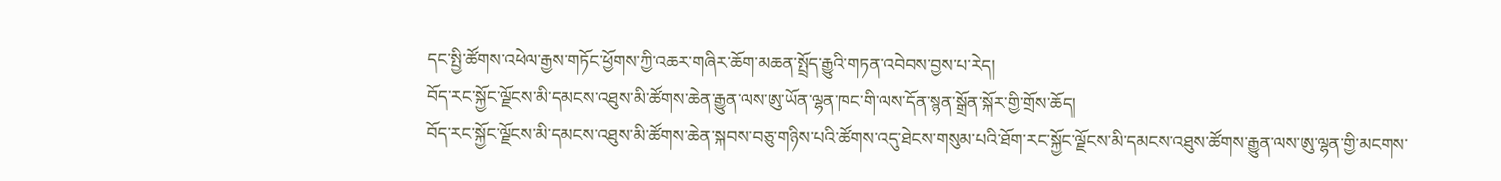དང་སྤྱི་ཚོགས་འཕེལ་རྒྱས་གཏོང་ཕྱོགས་ཀྱི་འཆར་གཞིར་ཆོག་མཆན་སྤྲོད་རྒྱུའི་གཏན་འབེབས་བྱས་པ་རེད།
བོད་རང་སྐྱོང་ལྗོངས་མི་དམངས་འཐུས་མི་ཚོགས་ཆེན་རྒྱུན་ལས་ཨུ་ཡོན་ལྷན་ཁང་གི་ལས་དོན་སྙན་སྒྲོན་སྐོར་གྱི་གྲོས་ཆོད།
བོད་རང་སྐྱོང་ལྗོངས་མི་དམངས་འཐུས་མི་ཚོགས་ཆེན་སྐབས་བཅུ་གཉིས་པའི་ཚོགས་འདུ་ཐེངས་གསུམ་པའི་ཐོག་རང་སྐྱོང་ལྗོངས་མི་དམངས་འཐུས་ཚོགས་རྒྱུན་ལས་ཨུ་ལྷན་གྱི་མངགས་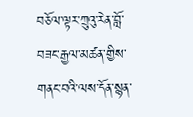བཅོལ་ལྟར་ཀྲུའུ་རེན་བློ་བཟང་རྒྱལ་མཚན་གྱིས་གནང་བའི་ལས་དོན་སྙན་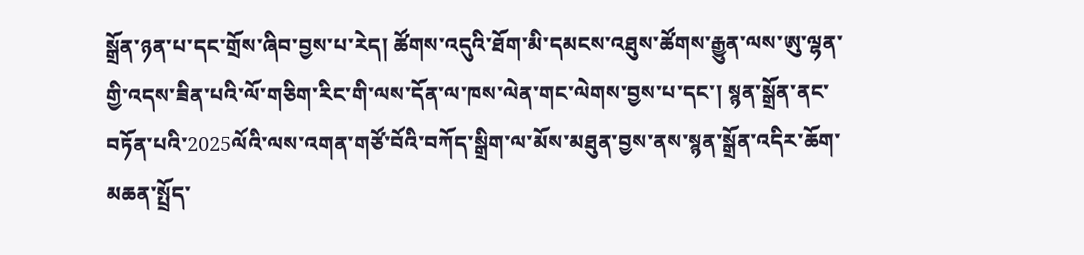སྒྲོན་ཉན་པ་དང་གྲོས་ཞིབ་བྱས་པ་རེད། ཚོགས་འདུའི་ཐོག་མི་དམངས་འཐུས་ཚོགས་རྒྱུན་ལས་ཨུ་ལྷན་གྱི་འདས་ཟིན་པའི་ལོ་གཅིག་རིང་གི་ལས་དོན་ལ་ཁས་ལེན་གང་ལེགས་བྱས་པ་དང་། སྙན་སྒྲོན་ནང་བཏོན་པའི་2025ལོའི་ལས་འགན་གཙོ་བོའི་བཀོད་སྒྲིག་ལ་མོས་མཐུན་བྱས་ནས་སྙན་སྒྲོན་འདིར་ཆོག་མཆན་སྤྲོད་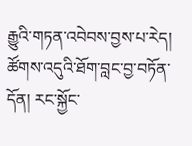རྒྱུའི་གཏན་འབེབས་བྱས་པ་རེད།
ཚོགས་འདུའི་ཐོག་བླང་བྱ་བཏོན་དོན། རང་སྐྱོང་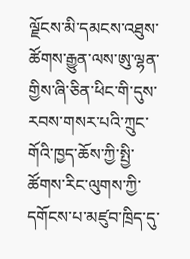ལྗོངས་མི་དམངས་འཐུས་ཚོགས་རྒྱུན་ལས་ཨུ་ལྷན་གྱིས་ཞི་ཅིན་ཕིང་གི་དུས་རབས་གསར་པའི་ཀྲུང་གོའི་ཁྱད་ཆོས་ཀྱི་སྤྱི་ཚོགས་རིང་ལུགས་ཀྱི་དགོངས་པ་མཛུབ་ཁྲིད་དུ་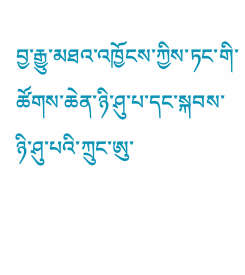བྱ་རྒྱུ་མཐའ་འཁྱོངས་ཀྱིས་ཏང་གི་ཚོགས་ཆེན་ཉི་ཤུ་པ་དང་སྐབས་ཉི་ཤུ་པའི་ཀྲུང་ཨུ་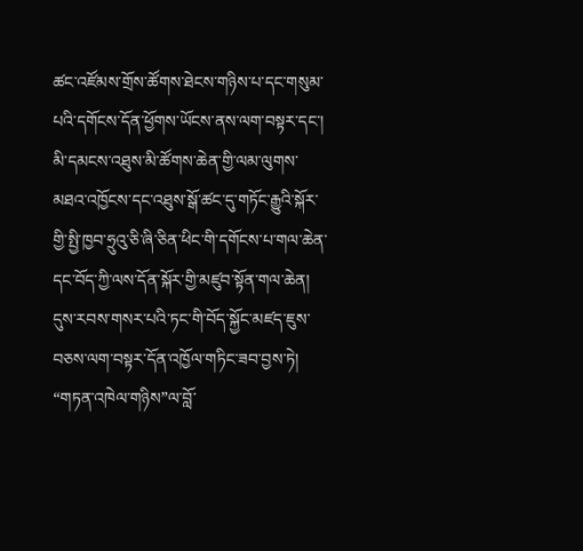ཚང་འཛོམས་གྲོས་ཚོགས་ཐེངས་གཉིས་པ་དང་གསུམ་པའི་དགོངས་དོན་ཕྱོགས་ཡོངས་ནས་ལག་བསྟར་དང་། མི་དམངས་འཐུས་མི་ཚོགས་ཆེན་གྱི་ལམ་ལུགས་མཐའ་འཁྱོངས་དང་འཐུས་སྒོ་ཚང་དུ་གཏོང་རྒྱུའི་སྐོར་གྱི་སྤྱི་ཁྱབ་ཧྲུའུ་ཅི་ཞི་ཅིན་ཕིང་གི་དགོངས་པ་གལ་ཆེན་དང་བོད་ཀྱི་ལས་དོན་སྐོར་གྱི་མཛུབ་སྟོན་གལ་ཆེན། དུས་རབས་གསར་པའི་ཏང་གི་བོད་སྐྱོང་མཛད་ཇུས་བཅས་ལག་བསྟར་དོན་འཁྱོལ་གཏིང་ཟབ་བྱས་ཏེ། “གཏན་འཁེལ་གཉིས”ལ་བློ་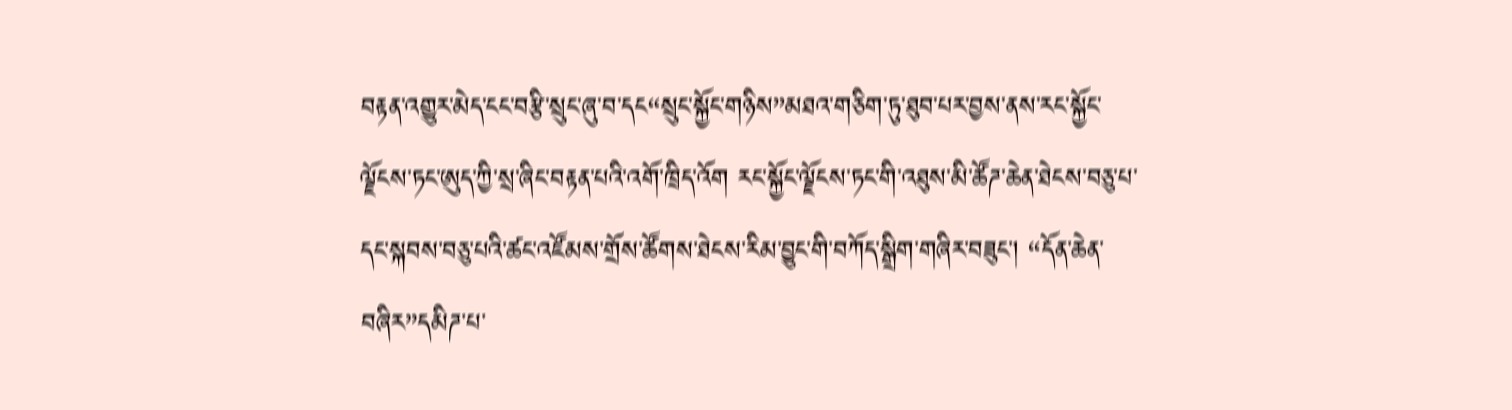བརྟན་འགྱུར་མེད་ངང་བརྩི་སྲུང་ཞུ་བ་དང“སྲུང་སྐྱོང་གཉིས”མཐའ་གཅིག་ཏུ་ཐུབ་པར་བྱས་ནས་རང་སྐྱོང་ལྗོངས་ཏང་ཨུད་ཀྱི་སྲ་ཞིང་བརྟན་པའི་འགོ་ཁྲིད་འོག རང་སྐྱོང་ལྗོངས་ཏང་གི་འཐུས་མི་ཚོཌ་ཆེན་ཐེངས་བཅུ་པ་དང་སྐབས་བཅུ་པའི་ཚང་འཛོམས་གྲོས་ཚོགས་ཐེངས་རིམ་བྱུང་གི་བཀོད་སྒྲིག་གཞིར་བཟུང་། “དོན་ཆེན་བཞིར”དམིཌ་པ་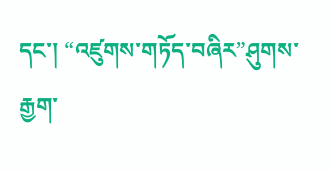དང་། “འཛུགས་གཏོད་བཞིར”ཤུགས་རྒྱག་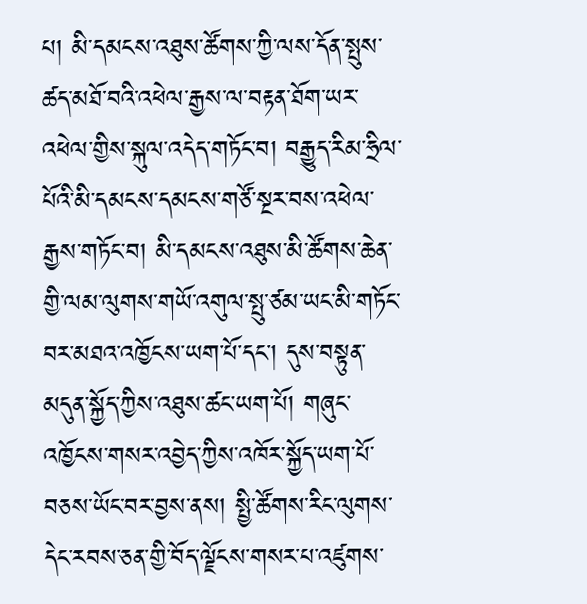པ། མི་དམངས་འཐུས་ཚོགས་ཀྱི་ལས་དོན་སྤུས་ཚད་མཐོ་བའི་འཕེལ་རྒྱས་ལ་བརྟན་ཐོག་ཡར་འཕེལ་གྱིས་སྐུལ་འདེད་གཏོང་བ། བརྒྱུད་རིམ་ཧྲིལ་པོའི་མི་དམངས་དམངས་གཙོ་སྔར་བས་འཕེལ་རྒྱས་གཏོང་བ། མི་དམངས་འཐུས་མི་ཚོགས་ཆེན་གྱི་ལམ་ལུགས་གཡོ་འགུལ་སྤུ་ཙམ་ཡང་མི་གཏོང་བར་མཐའ་འཁྱོངས་ཡག་པོ་དང་། དུས་བསྟུན་མདུན་སྐྱོད་ཀྱིས་འཐུས་ཚང་ཡག་པོ། གཞུང་འཁྱོངས་གསར་འབྱེད་ཀྱིས་འཁོར་སྐྱོད་ཡག་པོ་བཅས་ཡོང་བར་བྱས་ནས། སྤྱི་ཚོགས་རིང་ལུགས་དེང་རབས་ཅན་གྱི་བོད་ལྗོངས་གསར་པ་འཛུགས་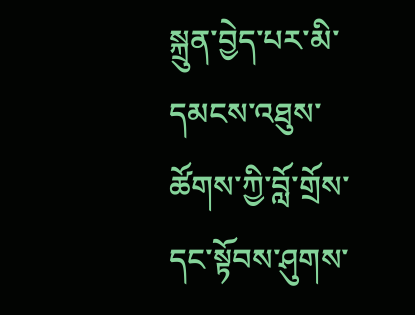སྐྲུན་བྱེད་པར་མི་དམངས་འཐུས་ཚོགས་ཀྱི་བློ་གྲོས་དང་སྟོབས་ཤུགས་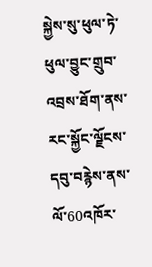སྐྱེས་སུ་ཕུལ་ཏེ་ཕུལ་བྱུང་གྲུབ་འབྲས་ཐོག་ནས་རང་སྐྱོང་ལྗོངས་དབུ་བརྙེས་ནས་ལོ་60འཁོར་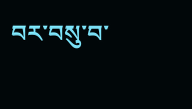བར་བསུ་བ་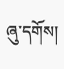ཞུ་དགོས།